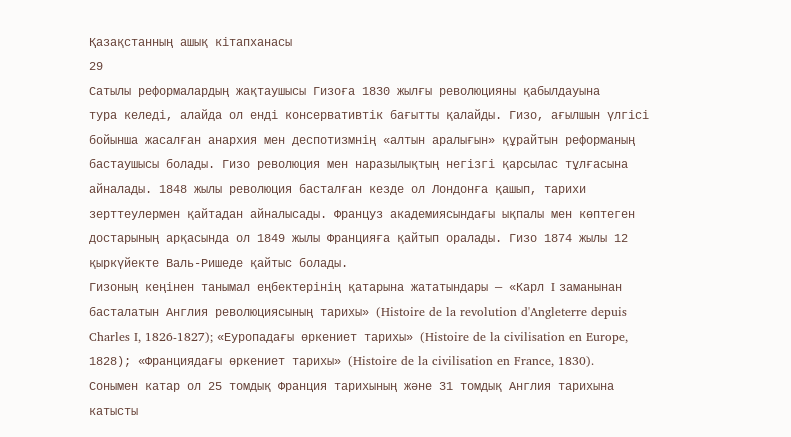Қазақстанның ашық кітапханасы
29
Сатылы реформалардың жақтаушысы Гизоға 1830 жылғы революцияны қабылдауына
тура келеді, алайда ол енді консервативтік бағытты қалайды. Гизо, ағылшын үлгісі
бойынша жасалған анархия мен деспотизмнің «алтын аралығын» құрайтын реформаның
бастаушысы болады. Гизо революция мен наразылықтың негізгі қарсылас тұлғасына
айналады. 1848 жылы революция басталған кезде ол Лондонға қашып, тарихи
зерттеулермен қайтадан айналысады. Француз академиясындағы ықпалы мен көптеген
достарының арқасында ол 1849 жылы Францияға қайтып оралады. Гизо 1874 жылы 12
қыркүйекте Валь-Ришеде қайтыс болады.
Гизоның кеңінен танымал еңбектерінің қатарына жататындары — «Карл I заманынан
басталатын Англия революциясының тарихы» (Histoire de la revolution d'Angleterre depuis
Charles I, 1826-1827); «Еуропадағы өркениет тарихы» (Histoire de la civilisation en Europe,
1828); «Франциядағы өркениет тарихы» (Histoire de la civilisation en France, 1830).
Сонымен катар ол 25 томдық Франция тарихының және 31 томдық Англия тарихына
катысты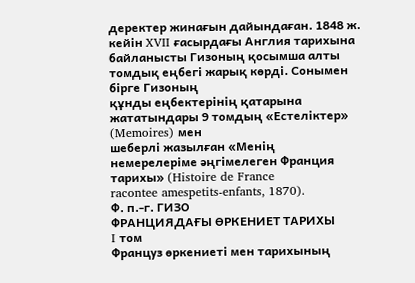деректер жинағын дайындаған. 1848 ж. кейін XVII ғасырдағы Англия тарихына
байланысты Гизоның қосымша алты томдық еңбегі жарық көрді. Сонымен бірге Гизоның
құнды еңбектерінің қатарына жататындары 9 томдың «Естеліктер» (Memoires) мен
шеберлі жазылған «Менің немерелеріме әңгімелеген Франция тарихы» (Histoire de France
racontee amespetits-enfants, 1870).
Ф. п.-г. ГИЗО
ФРАНЦИЯДАҒЫ ӨРКЕНИЕТ ТАРИХЫ
I том
Француз өркениеті мен тарихының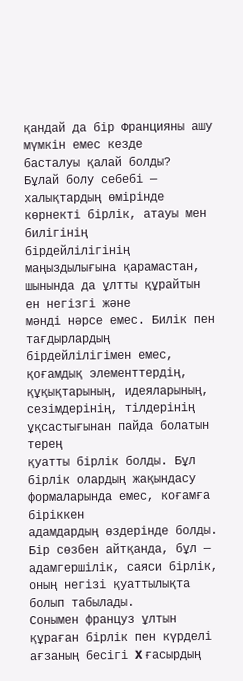қандай да бір Францияны ашу мүмкін емес кезде
басталуы қалай болды?
Бұлай болу себебі — халықтардың өмірінде көрнекті бірлік, атауы мен билігінің
бірдейлілігінің маңыздылығына қарамастан, шынында да ұлтты құрайтын ен негізгі және
мәнді нәрсе емес. Билік пен тағдырлардың бірдейлілігімен емес, қоғамдық элементтердің,
құқықтарының, идеяларының, сезімдерінің, тілдерінің ұқсастығынан пайда болатын терең
қуатты бірлік болды. Бұл бірлік олардың жақындасу формаларында емес, коғамға біріккен
адамдардың өздерінде болды. Бір сөзбен айтқанда, бұл — адамгершілік, саяси бірлік,
оның негізі қуаттылықта болып табылады.
Сонымен француз ұлтын құраған бірлік пен күрделі ағзаның бесігі X ғасырдың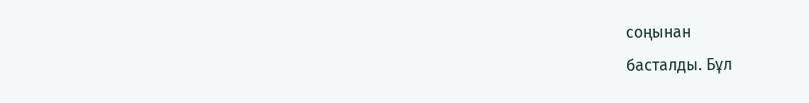соңынан
басталды. Бұл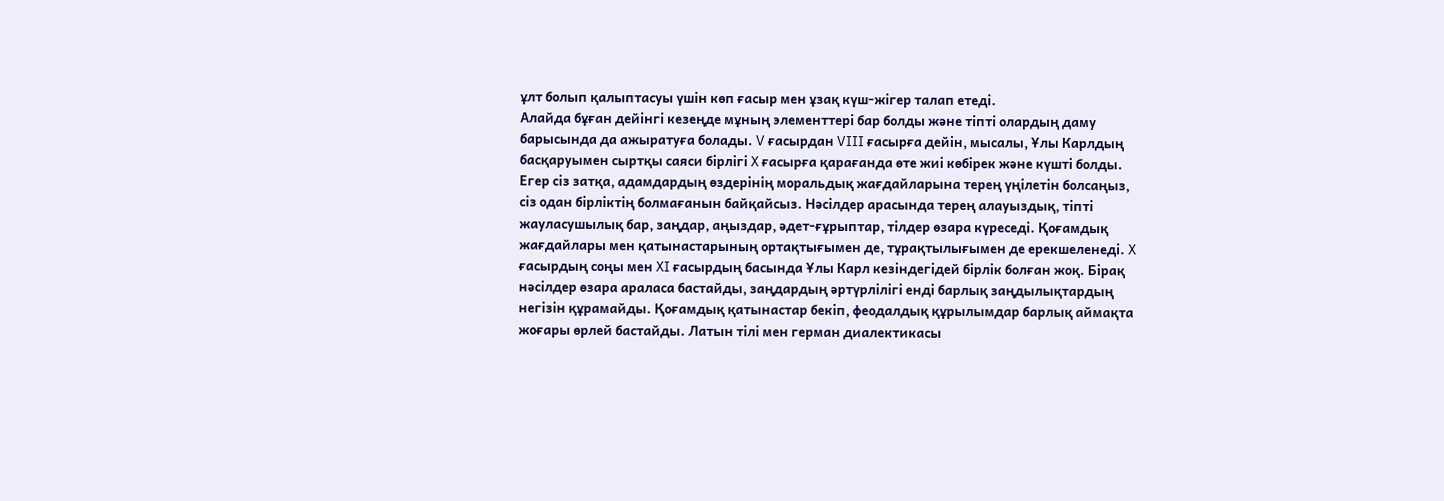ұлт болып қалыптасуы үшін көп ғасыр мен ұзақ күш-жігер талап етеді.
Алайда бұған дейінгі кезеңде мұның элементтері бар болды және тіпті олардың даму
барысында да ажыратуға болады. V ғасырдан VIII ғасырға дейін, мысалы, Ұлы Карлдың
басқаруымен сыртқы саяси бірлігі X ғасырға қарағанда өте жиі көбірек және күшті болды.
Егер сіз затқа, адамдардың өздерінің моральдық жағдайларына терең үңілетін болсаңыз,
сіз одан бірліктің болмағанын байқайсыз. Нәсілдер арасында терең алауыздық, тіпті
жауласушылық бар, заңдар, аңыздар, әдет-ғұрыптар, тілдер өзара күреседі. Қоғамдық
жағдайлары мен қатынастарының ортақтығымен де, тұрақтылығымен де ерекшеленеді. X
ғасырдың соңы мен XI ғасырдың басында Ұлы Карл кезіндегідей бірлік болған жоқ. Бірақ
нәсілдер өзара араласа бастайды, заңдардың әртүрлілігі енді барлық заңдылықтардың
негізін құрамайды. Қоғамдық қатынастар бекіп, феодалдық құрылымдар барлық аймақта
жоғары өрлей бастайды. Латын тілі мен герман диалектикасы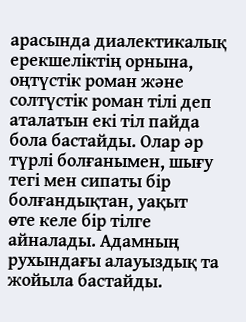арасында диалектикалық
ерекшеліктің орнына, оңтүстік роман және солтүстік роман тілі деп аталатын екі тіл пайда
бола бастайды. Олар әр түрлі болғанымен, шығу тегі мен сипаты бір болғандықтан, уақыт
өте келе бір тілге айналады. Адамның рухындағы алауыздық та жойыла бастайды.